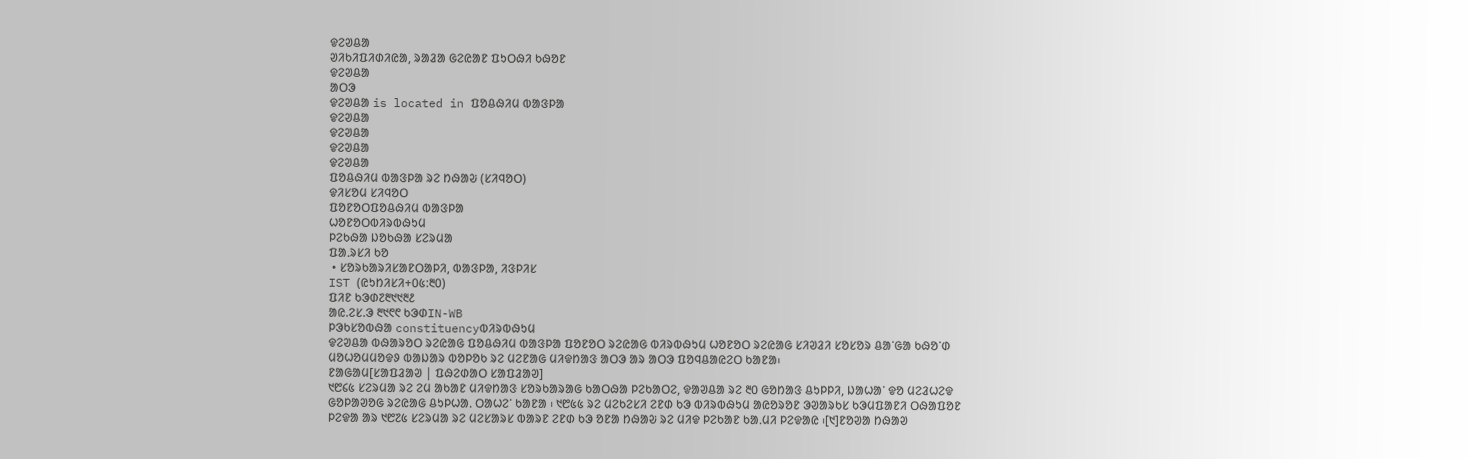ᱫᱮᱣᱪᱟ
ᱣᱤᱠᱤᱯᱤᱰᱤᱭᱟ, ᱨᱟᱲᱟ ᱜᱮᱭᱟᱱ ᱯᱩᱛᱷᱤ ᱠᱷᱚᱱ
ᱫᱮᱣᱪᱟ
ᱟᱛᱳ
ᱫᱮᱣᱪᱟ is located in ᱯᱚᱪᱷᱤᱢ ᱵᱟᱝᱞᱟ
ᱫᱮᱣᱪᱟ
ᱫᱮᱣᱪᱟ
ᱫᱮᱣᱪᱟ
ᱫᱮᱣᱪᱟ
ᱯᱚᱪᱷᱤᱢ ᱵᱟᱝᱞᱟ ᱨᱮ ᱴᱷᱟᱶ (ᱥᱤᱧᱚᱛ)
ᱫᱤᱥᱚᱢ ᱥᱤᱧᱚᱛ
ᱯᱚᱱᱚᱛᱯᱚᱪᱷᱤᱢ ᱵᱟᱝᱞᱟ
ᱦᱚᱱᱚᱛᱵᱤᱨᱵᱷᱩᱢ
ᱞᱮᱠᱷᱟ ᱡᱚᱠᱷᱟ ᱥᱮᱨᱢᱟ
ᱯᱟᱹᱨᱥᱤ ᱠᱚ
 • ᱥᱚᱨᱠᱟᱨᱤᱥᱟᱱᱛᱟᱞᱤ, ᱵᱟᱝᱞᱟ, ᱤᱝᱞᱤᱥ
IST (ᱭᱩᱴᱤᱥᱤ+᱐᱕:᱓᱐)
ᱯᱤᱱ ᱠᱳᱰ᱗᱓᱑᱑᱓᱒
ᱟᱭ.ᱮᱥ.ᱳ ᱓᱑᱖᱖ ᱠᱳᱰIN-WB
ᱞᱳᱠᱥᱚᱵᱷᱟ constituencyᱵᱤᱨᱵᱷᱩᱢ
ᱫᱮᱣᱪᱟ ᱵᱷᱟᱨᱚᱛ ᱨᱮᱭᱟᱜ ᱯᱚᱪᱷᱤᱢ ᱵᱟᱝᱞᱟ ᱯᱚᱱᱚᱛ ᱨᱮᱭᱟᱜ ᱵᱤᱨᱵᱷᱩᱢ ᱦᱚᱱᱚᱛ ᱨᱮᱭᱟᱜ ᱥᱤᱣᱲᱤ ᱥᱚᱥᱚᱨ ᱪᱟᱸᱜᱟ ᱠᱷᱚᱸᱰ ᱢᱚᱦᱚᱢᱢᱚᱫᱽ ᱵᱟᱡᱟᱨ ᱵᱚᱞᱚᱠ ᱨᱮ ᱢᱮᱱᱟᱜ ᱢᱤᱫᱴᱟᱝ ᱟᱛᱳ ᱟᱨ ᱟᱛᱳ ᱯᱚᱧᱪᱟᱭᱮᱛ ᱠᱟᱱᱟ᱾
ᱱᱟᱜᱟᱢ[ᱥᱟᱯᱲᱟᱣ | ᱯᱷᱮᱰᱟᱛ ᱥᱟᱯᱲᱟᱣ]
᱑᱘᱔᱕ ᱥᱮᱨᱢᱟ ᱨᱮ ᱮᱢ ᱟᱠᱟᱱ ᱢᱤᱫᱴᱟᱝ ᱥᱚᱨᱠᱟᱨᱟᱜ ᱠᱟᱛᱷᱟ ᱞᱮᱠᱟᱛᱮ, ᱫᱟᱣᱪᱟ ᱨᱮ ᱓᱐ ᱜᱚᱴᱟᱝ ᱪᱩᱞᱞᱤ, ᱡᱟᱦᱟᱸ ᱫᱚ ᱢᱮᱲᱦᱮᱫ ᱜᱚᱞᱟᱣᱚᱜ ᱨᱮᱭᱟᱜ ᱪᱩᱞᱦᱟᱹ ᱛᱟᱦᱮᱸ ᱠᱟᱱᱟ ᱾ ᱑᱘᱕᱕ ᱨᱮ ᱢᱮᱠᱮᱥᱤ ᱮᱱᱰ ᱠᱳ ᱵᱤᱨᱵᱷᱩᱢ ᱟᱭᱚᱨᱚᱱ ᱳᱣᱟᱨᱠᱥ ᱠᱳᱢᱯᱟᱱᱤ ᱛᱷᱟᱯᱚᱱ ᱞᱮᱫᱟ ᱟᱨ ᱑᱘᱗᱕ ᱥᱮᱨᱢᱟ ᱨᱮ ᱢᱮᱥᱟᱨᱥ ᱵᱟᱨᱱ ᱮᱱᱰ ᱠᱳ ᱚᱱᱟ ᱴᱷᱟᱶ ᱨᱮ ᱢᱤᱫ ᱞᱮᱠᱟᱱ ᱠᱟᱹᱢᱤ ᱞᱮᱫᱟᱭ ᱾[᱑]ᱱᱚᱣᱟ ᱴᱷᱟᱣ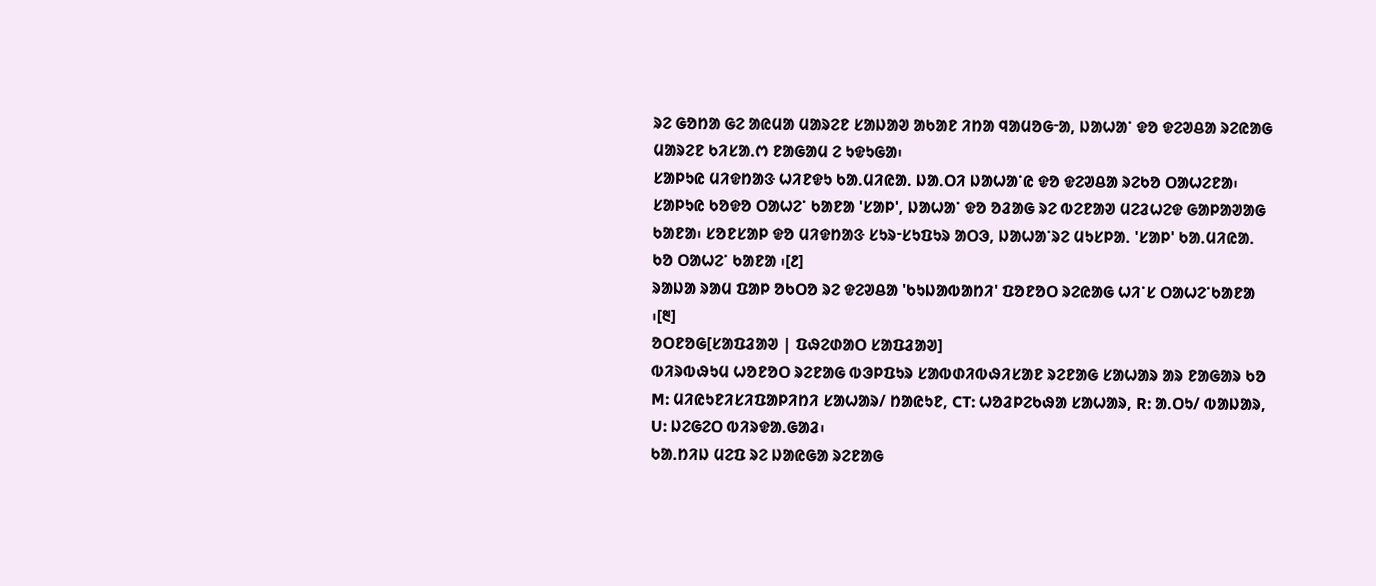ᱨᱮ ᱜᱚᱴᱟ ᱜᱮ ᱟᱭᱢᱟ ᱢᱟᱨᱮᱱ ᱥᱟᱡᱟᱣ ᱟᱠᱟᱱ ᱤᱴᱟ ᱧᱟᱢᱚᱜᱼᱟ, ᱡᱟᱦᱟᱸ ᱫᱚ ᱫᱮᱣᱪᱟ ᱨᱮᱭᱟᱜ ᱢᱟᱨᱮᱱ ᱠᱤᱥᱟᱹᱬ ᱱᱟᱜᱟᱢ ᱮ ᱩᱫᱩᱜᱟ᱾
ᱥᱟᱞᱩᱭ ᱢᱤᱫᱴᱟᱝ ᱦᱤᱱᱫᱩ ᱠᱟᱹᱢᱤᱭᱟᱹ ᱡᱟᱹᱛᱤ ᱡᱟᱦᱟᱸᱭ ᱫᱚ ᱫᱮᱣᱪᱟ ᱨᱮᱠᱚ ᱛᱟᱦᱮᱱᱟ᱾ ᱥᱟᱞᱩᱭ ᱠᱚᱫᱚ ᱛᱟᱦᱮᱸ ᱠᱟᱱᱟ 'ᱥᱟᱞ', ᱡᱟᱦᱟᱸ ᱫᱚ ᱚᱲᱟᱜ ᱨᱮ ᱵᱮᱱᱟᱣ ᱢᱮᱲᱦᱮᱫ ᱜᱟᱞᱟᱣᱟᱜ ᱠᱟᱱᱟ᱾ ᱥᱚᱱᱥᱟᱞ ᱫᱚ ᱢᱤᱫᱴᱟᱝ ᱥᱩᱨᱼᱥᱩᱯᱩᱨ ᱟᱛᱳ, ᱡᱟᱦᱟᱸᱨᱮ ᱢᱩᱥᱞᱟᱹ 'ᱥᱟᱞ' ᱠᱟᱹᱢᱤᱭᱟᱹ ᱠᱚ ᱛᱟᱦᱮᱸ ᱠᱟᱱᱟ ᱾[᱒]
ᱨᱟᱡᱟ ᱨᱟᱢ ᱯᱟᱞ ᱚᱠᱛᱚ ᱨᱮ ᱫᱮᱣᱪᱟ 'ᱠᱩᱡᱟᱵᱟᱴᱤ' ᱯᱚᱱᱚᱛ ᱨᱮᱭᱟᱜ ᱦᱤᱸᱥ ᱛᱟᱦᱮᱸᱠᱟᱱᱟ ᱾[᱓]
ᱚᱛᱱᱚᱜ[ᱥᱟᱯᱲᱟᱣ | ᱯᱷᱮᱰᱟᱛ ᱥᱟᱯᱲᱟᱣ]
ᱵᱤᱨᱵᱷᱩᱢ ᱦᱚᱱᱚᱛ ᱨᱮᱱᱟᱜ ᱵᱳᱞᱯᱩᱨ ᱥᱟᱵᱰᱤᱵᱷᱤᱥᱟᱱ ᱨᱮᱱᱟᱜ ᱥᱟᱦᱟᱨ ᱟᱨ ᱱᱟᱜᱟᱨ ᱠᱚ
M: ᱢᱤᱭᱩᱱᱤᱥᱤᱯᱟᱞᱤᱴᱤ ᱥᱟᱦᱟᱨ/ ᱴᱟᱭᱩᱱ, CT: ᱦᱚᱲᱞᱮᱠᱷᱟ ᱥᱟᱦᱟᱨ, R: ᱟᱹᱛᱩ/ ᱵᱟᱡᱟᱨ, U: ᱡᱮᱜᱮᱛ ᱵᱤᱨᱫᱟᱹᱜᱟᱲ᱾
ᱠᱟᱹᱴᱤᱡ ᱢᱮᱯ ᱨᱮ ᱡᱟᱭᱜᱟ ᱨᱮᱱᱟᱜ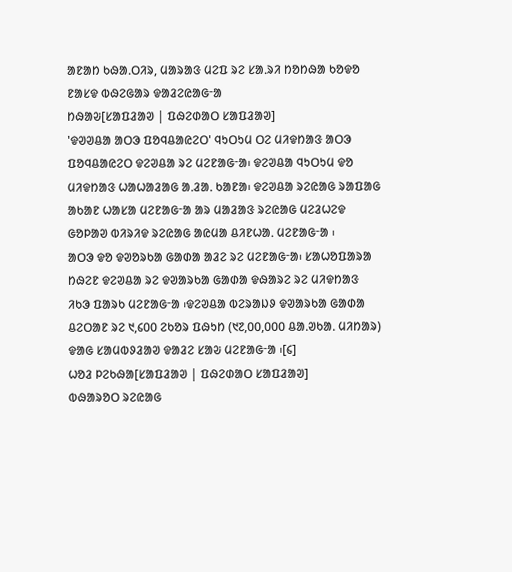ᱟᱱᱟᱴ ᱠᱷᱟᱹᱛᱤᱨ, ᱢᱟᱨᱟᱝ ᱢᱮᱯ ᱨᱮ ᱥᱟᱹᱨᱤ ᱴᱚᱴᱷᱟ ᱠᱚᱫᱚ ᱱᱟᱥᱫ ᱵᱷᱮᱜᱟᱨ ᱫᱟᱲᱮᱭᱟᱜᱼᱟ
ᱴᱷᱟᱶ[ᱥᱟᱯᱲᱟᱣ | ᱯᱷᱮᱰᱟᱛ ᱥᱟᱯᱲᱟᱣ]
'ᱫᱣᱣᱪᱟ ᱟᱛᱳ ᱯᱚᱧᱪᱟᱭᱮᱛ' ᱧᱩᱛᱩᱢ ᱛᱮ ᱢᱤᱫᱴᱟᱝ ᱟᱛᱳ ᱯᱚᱧᱪᱟᱭᱮᱛ ᱫᱮᱣᱪᱟ ᱨᱮ ᱢᱮᱱᱟᱜᱼᱟ᱾ ᱫᱮᱣᱪᱟ ᱧᱩᱛᱩᱢ ᱫᱚ ᱢᱤᱫᱴᱟᱝ ᱦᱟᱦᱟᱲᱟᱜ ᱟᱹᱲᱟᱹ ᱠᱟᱱᱟ᱾ ᱫᱮᱣᱪᱟ ᱨᱮᱭᱟᱜ ᱨᱟᱯᱟᱜ ᱟᱠᱟᱱ ᱦᱟᱥᱟ ᱢᱮᱱᱟᱜᱼᱟ ᱟᱨ ᱢᱟᱲᱟᱝ ᱨᱮᱭᱟᱜ ᱢᱮᱲᱦᱮᱫ ᱜᱚᱞᱟᱣ ᱵᱤᱨᱤᱫ ᱨᱮᱭᱟᱜ ᱟᱭᱢᱟ ᱪᱤᱱᱦᱟᱹ ᱢᱮᱱᱟᱜᱼᱟ ᱾
ᱟᱛᱳ ᱫᱚ ᱫᱣᱚᱨᱠᱟ ᱜᱟᱰᱟ ᱟᱲᱮ ᱨᱮ ᱢᱮᱱᱟᱜᱼᱟ᱾ ᱥᱟᱦᱚᱯᱟᱨᱟ ᱴᱷᱮᱱ ᱫᱮᱣᱪᱟ ᱨᱮ ᱫᱣᱟᱨᱠᱟ ᱜᱟᱰᱟ ᱫᱷᱟᱨᱮ ᱨᱮ ᱢᱤᱫᱴᱟᱝ ᱤᱠᱳ ᱯᱟᱨᱠ ᱢᱮᱱᱟᱜᱼᱟ ᱾ᱫᱮᱣᱪᱟ ᱵᱮᱨᱟᱡᱽ ᱫᱣᱟᱨᱠᱟ ᱜᱟᱰᱟ ᱪᱮᱛᱟᱱ ᱨᱮ ᱑,᱔᱐᱐ ᱮᱠᱚᱨ ᱯᱷᱩᱴ (᱑᱗,᱐᱐,᱐᱐᱐ ᱪᱟᱹᱣᱠᱟᱹ ᱢᱤᱴᱟᱨ) ᱫᱟᱜ ᱥᱟᱢᱵᱽᱲᱟᱣ ᱫᱟᱲᱮ ᱥᱟᱶ ᱢᱮᱱᱟᱜᱼᱟ ᱾[᱔]
ᱦᱚᱲ ᱞᱮᱠᱷᱟ[ᱥᱟᱯᱲᱟᱣ | ᱯᱷᱮᱰᱟᱛ ᱥᱟᱯᱲᱟᱣ]
ᱵᱷᱟᱨᱚᱛ ᱨᱮᱭᱟᱜ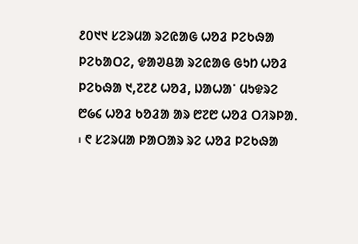᱒᱐᱑᱑ ᱥᱮᱨᱢᱟ ᱨᱮᱭᱟᱜ ᱦᱚᱲ ᱞᱮᱠᱷᱟ ᱞᱮᱠᱟᱛᱮ, ᱫᱟᱣᱪᱟ ᱨᱮᱭᱟᱜ ᱜᱩᱴ ᱦᱚᱲ ᱞᱮᱠᱷᱟ ᱑,᱗᱗᱒ ᱦᱚᱲ, ᱡᱟᱦᱟᱸ ᱢᱩᱫᱨᱮ ᱘᱙᱔ ᱦᱚᱲ ᱠᱚᱲᱟ ᱟᱨ ᱘᱗᱘ ᱦᱚᱲ ᱛᱤᱨᱞᱟᱹ ᱾ ᱖ ᱥᱮᱨᱢᱟ ᱞᱟᱛᱟᱨ ᱨᱮ ᱦᱚᱲ ᱞᱮᱠᱷᱟ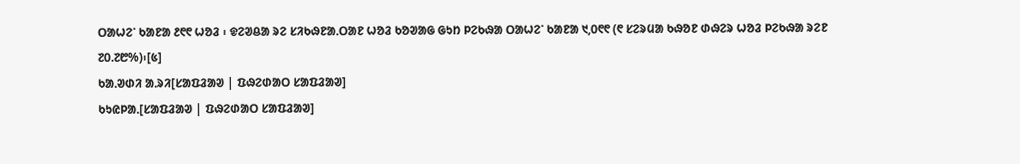ᱛᱟᱦᱮᱸ ᱠᱟᱱᱟ ᱒᱖᱖ ᱦᱚᱲ ᱾ ᱫᱮᱣᱪᱟ ᱨᱮ ᱥᱤᱠᱷᱱᱟᱹᱛᱟᱱ ᱦᱚᱲ ᱠᱚᱣᱟᱜ ᱜᱩᱴ ᱞᱮᱠᱷᱟ ᱛᱟᱦᱮᱸ ᱠᱟᱱᱟ ᱑,᱐᱖᱖ (᱖ ᱥᱮᱨᱢᱟ ᱠᱷᱚᱱ ᱰᱷᱮᱨ ᱦᱚᱲ ᱞᱮᱠᱷᱟ ᱨᱮᱱ ᱗᱐.᱗᱘%)᱾[᱕]
ᱠᱟᱹᱣᱰᱤ ᱟᱹᱨᱤ[ᱥᱟᱯᱲᱟᱣ | ᱯᱷᱮᱰᱟᱛ ᱥᱟᱯᱲᱟᱣ]
ᱠᱩᱭᱞᱟᱹ[ᱥᱟᱯᱲᱟᱣ | ᱯᱷᱮᱰᱟᱛ ᱥᱟᱯᱲᱟᱣ]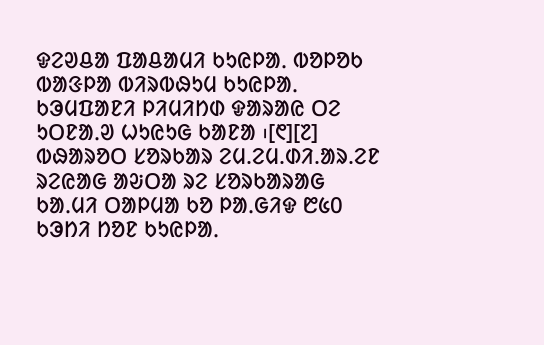ᱫᱮᱣᱪᱟ ᱯᱟᱪᱟᱢᱤ ᱠᱩᱭᱞᱟᱹ ᱵᱚᱞᱚᱠ ᱵᱟᱝᱞᱟ ᱵᱤᱨᱵᱷᱩᱢ ᱠᱩᱭᱞᱟᱹ ᱠᱳᱢᱯᱟᱱᱤ ᱞᱤᱢᱤᱴᱰ ᱫᱟᱨᱟᱭ ᱛᱮ ᱩᱛᱱᱟᱹᱣ ᱦᱩᱭᱩᱜ ᱠᱟᱱᱟ ᱾[᱖][᱗]
ᱵᱷᱟᱨᱚᱛ ᱥᱚᱨᱠᱟᱨ ᱮᱢ.ᱮᱢ.ᱰᱤ.ᱟᱨ.ᱮᱱ ᱨᱮᱭᱟᱜ ᱟᱶᱛᱟ ᱨᱮ ᱥᱚᱨᱠᱟᱨᱟᱜ ᱠᱟᱹᱢᱤ ᱛᱟᱞᱢᱟ ᱠᱚ ᱞᱟᱹᱜᱤᱫ ᱘᱕᱐ ᱠᱳᱴᱤ ᱴᱚᱱ ᱠᱩᱭᱞᱟᱹ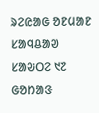ᱨᱮᱭᱟᱜ ᱚᱱᱢᱟᱱ ᱥᱟᱧᱪᱟᱣ ᱥᱟᱶᱛᱮ ᱑᱗ ᱜᱚᱴᱟᱝ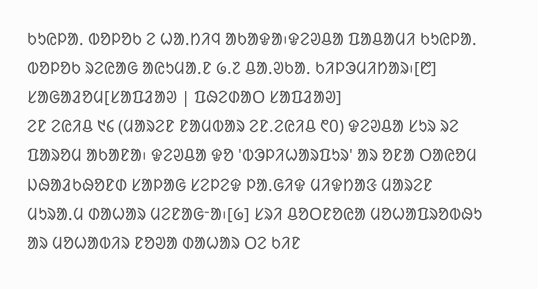ᱠᱩᱭᱞᱟᱹ ᱵᱚᱞᱚᱠ ᱮ ᱦᱟᱹᱴᱤᱧ ᱟᱠᱟᱫᱟ᱾ᱫᱮᱣᱪᱟ ᱯᱟᱪᱟᱢᱤ ᱠᱩᱭᱞᱟᱹ ᱵᱚᱞᱚᱠ ᱨᱮᱭᱟᱜ ᱟᱭᱩᱢᱟᱹᱱ ᱙.᱗ ᱪᱟᱹᱣᱠᱟᱹ ᱠᱤᱞᱳᱢᱤᱴᱟᱨ᱾[᱘]
ᱥᱟᱜᱟᱲᱚᱢ[ᱥᱟᱯᱲᱟᱣ | ᱯᱷᱮᱰᱟᱛ ᱥᱟᱯᱲᱟᱣ]
ᱮᱱ ᱮᱭᱤᱪ ᱑᱔ (ᱢᱟᱨᱮᱱ ᱱᱟᱢᱵᱟᱨ ᱮᱱ.ᱮᱭᱤᱪ ᱖᱐) ᱫᱮᱣᱪᱟ ᱥᱩᱨ ᱨᱮ ᱯᱟᱨᱚᱢ ᱟᱠᱟᱱᱟ᱾ ᱫᱮᱣᱪᱟ ᱫᱚ 'ᱵᱳᱞᱤᱦᱟᱨᱯᱩᱨ' ᱟᱨ ᱚᱱᱟ ᱛᱟᱭᱚᱢ ᱡᱷᱟᱲᱠᱷᱚᱱᱰ ᱥᱟᱞᱟᱜ ᱥᱮᱞᱮᱫ ᱞᱟᱹᱜᱤᱫ ᱢᱤᱫᱴᱟᱝ ᱢᱟᱨᱮᱱ ᱢᱩᱨᱟᱹᱢ ᱰᱟᱦᱟᱨ ᱢᱮᱱᱟᱜᱼᱟ᱾[᱙] ᱥᱨᱤ ᱪᱚᱛᱱᱚᱭᱟ ᱢᱚᱦᱟᱯᱨᱚᱵᱷᱩ ᱟᱨ ᱢᱚᱦᱟᱵᱤᱨ ᱱᱚᱣᱟ ᱰᱟᱦᱟᱨ ᱛᱮ ᱠᱤᱱ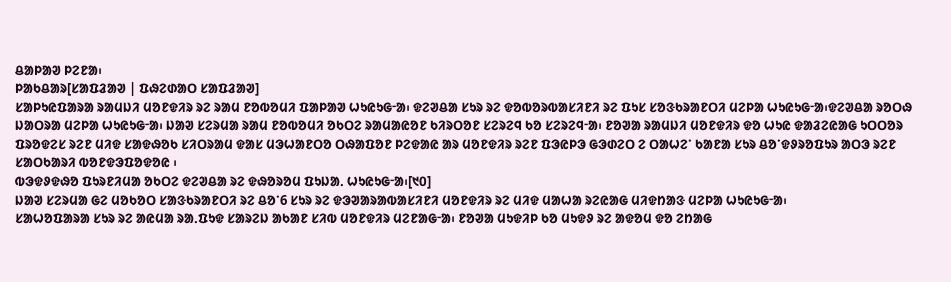ᱪᱟᱞᱟᱣ ᱞᱮᱱᱟ᱾
ᱞᱟᱠᱪᱟᱨ[ᱥᱟᱯᱲᱟᱣ | ᱯᱷᱮᱰᱟᱛ ᱥᱟᱯᱲᱟᱣ]
ᱥᱟᱞᱩᱭᱯᱟᱨᱟ ᱨᱟᱢᱡᱤ ᱢᱚᱱᱫᱤᱨ ᱨᱮ ᱨᱟᱢ ᱱᱚᱵᱚᱢᱤ ᱯᱟᱞᱟᱣ ᱦᱩᱭᱩᱜᱼᱟ᱾ ᱫᱮᱣᱪᱟ ᱥᱩᱨ ᱨᱮ ᱫᱚᱵᱚᱨᱵᱟᱥᱤᱱᱤ ᱨᱮ ᱯᱩᱥ ᱥᱚᱝᱠᱨᱟᱱᱛᱤ ᱢᱮᱞᱟ ᱦᱩᱭᱩᱜᱼᱟ᱾ᱫᱮᱣᱪᱟ ᱨᱚᱛᱷ ᱡᱟᱛᱨᱟ ᱢᱮᱞᱟ ᱦᱩᱭᱩᱜᱼᱟ᱾ ᱡᱟᱣ ᱥᱮᱨᱢᱟ ᱨᱟᱢ ᱱᱚᱵᱚᱢᱤ ᱚᱠᱛᱮ ᱨᱟᱢᱟᱭᱚᱱ ᱠᱤᱨᱛᱚᱱ ᱥᱮᱨᱮᱧ ᱠᱚ ᱥᱮᱨᱮᱧᱼᱟ᱾ ᱱᱚᱣᱟ ᱨᱟᱢᱡᱤ ᱢᱚᱱᱫᱤᱨ ᱫᱚ ᱦᱩᱭ ᱫᱟᱲᱮᱭᱟᱜ ᱩᱛᱛᱚᱨ ᱯᱨᱚᱫᱮᱥ ᱨᱮᱱ ᱢᱤᱫ ᱥᱟᱫᱷᱚᱠ ᱥᱤᱛᱨᱟᱢ ᱫᱟᱥ ᱢᱳᱦᱟᱱᱛᱚ ᱛᱷᱟᱯᱚᱱ ᱞᱮᱫᱟᱭ ᱟᱨ ᱢᱚᱱᱫᱤᱨ ᱨᱮᱱ ᱯᱳᱭᱞᱳ ᱜᱳᱰᱮᱛ ᱮ ᱛᱟᱦᱮᱸ ᱠᱟᱱᱟ ᱥᱩᱨ ᱪᱚᱸᱫᱽᱨᱚᱯᱩᱨ ᱟᱛᱳ ᱨᱮᱱ ᱥᱟᱛᱠᱟᱨᱤ ᱵᱚᱱᱫᱳᱯᱚᱫᱚᱭ ᱾
ᱵᱳᱫᱽᱫᱷᱚ ᱯᱩᱨᱱᱤᱢᱟ ᱚᱠᱛᱮ ᱫᱮᱣᱪᱟ ᱨᱮ ᱫᱷᱚᱨᱚᱢ ᱯᱩᱡᱟᱹ ᱦᱩᱭᱩᱜᱼᱟ᱾[᱑᱐]
ᱡᱟᱣ ᱥᱮᱨᱢᱟ ᱜᱮ ᱢᱚᱠᱚᱛ ᱥᱟᱝᱠᱨᱟᱱᱛᱤ ᱨᱮ ᱪᱚᱸ6 ᱥᱩᱨ ᱨᱮ ᱫᱳᱣᱟᱨᱟᱵᱟᱥᱤᱱᱤ ᱢᱚᱱᱫᱤᱨ ᱨᱮ ᱢᱤᱫ ᱢᱟᱦᱟ ᱨᱮᱭᱟᱜ ᱢᱤᱫᱴᱟᱝ ᱢᱮᱞᱟ ᱦᱩᱭᱩᱜᱼᱟ᱾
ᱥᱟᱦᱚᱯᱟᱨᱟ ᱥᱩᱨ ᱨᱮ ᱟᱭᱢᱟ ᱨᱟᱹᱯᱩᱫ ᱥᱟᱨᱮᱡ ᱟᱠᱟᱱ ᱥᱤᱵ ᱢᱚᱱᱫᱤᱨ ᱢᱮᱱᱟᱜᱼᱟ᱾ ᱱᱚᱣᱟ ᱢᱩᱫᱤᱞ ᱠᱚ ᱢᱩᱫᱽ ᱨᱮ ᱟᱫᱚᱢ ᱫᱚ ᱮᱴᱟᱜ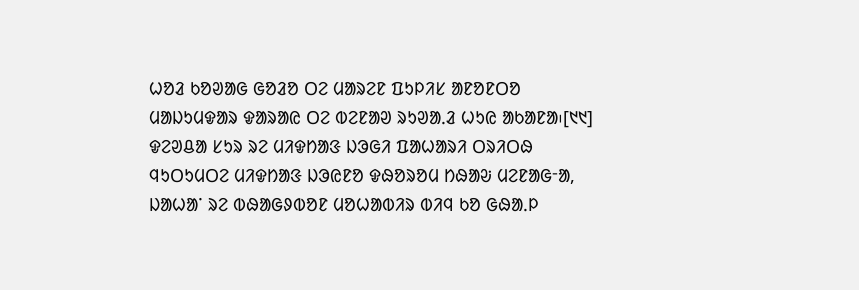ᱦᱚᱲ ᱠᱚᱣᱟᱜ ᱜᱚᱲᱚ ᱛᱮ ᱢᱟᱨᱮᱱ ᱯᱩᱞᱤᱥ ᱟᱱᱚᱱᱛᱚ ᱢᱟᱡᱩᱢᱫᱟᱨ ᱫᱟᱨᱟᱭ ᱛᱮ ᱵᱮᱱᱟᱣ ᱨᱩᱣᱟᱹᱲ ᱦᱩᱭ ᱟᱠᱟᱱᱟ᱾[᱑᱑]
ᱫᱮᱣᱪᱟ ᱥᱩᱨ ᱨᱮ ᱢᱤᱫᱴᱟᱝ ᱡᱳᱜᱤ ᱯᱟᱦᱟᱨᱤ ᱛᱨᱤᱛᱷ ᱧᱩᱛᱩᱢᱛᱮ ᱢᱤᱫᱴᱟᱝ ᱡᱳᱭᱱᱚ ᱫᱷᱚᱨᱚᱢ ᱴᱷᱟᱶ ᱢᱮᱱᱟᱜᱼᱟ, ᱡᱟᱦᱟᱸ ᱨᱮ ᱵᱷᱟᱜᱽᱵᱚᱱ ᱢᱚᱦᱟᱵᱤᱨ ᱵᱤᱧ ᱠᱚ ᱜᱷᱟᱹᱞ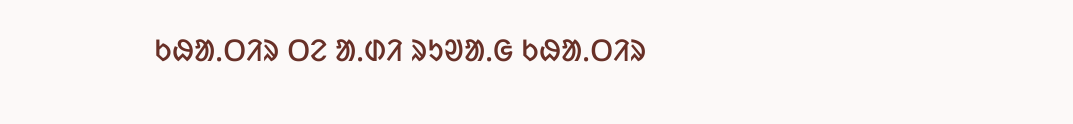ᱠᱷᱟᱹᱛᱤᱨ ᱛᱮ ᱟᱹᱰᱤ ᱨᱩᱣᱟᱹᱜ ᱠᱷᱟᱹᱛᱤᱨ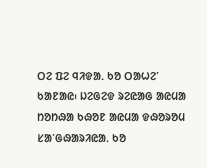ᱛᱮ ᱯᱮ ᱧᱤᱫᱟᱹ ᱠᱚ ᱛᱟᱦᱮᱸ ᱠᱟᱱᱟᱭ᱾ ᱡᱮᱜᱮᱫ ᱨᱮᱭᱟᱜ ᱟᱭᱢᱟ ᱴᱚᱴᱷᱟ ᱠᱷᱚᱱ ᱟᱭᱢᱟ ᱫᱷᱚᱨᱚᱢ ᱥᱟᱸᱜᱷᱟᱨᱤᱭᱟᱹ ᱠᱚ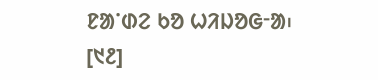ᱱᱟᱸᱰᱮ ᱠᱚ ᱦᱤᱡᱚᱜᱼᱟ᱾ [᱑᱒]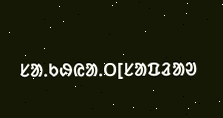ᱥᱟᱹᱠᱷᱭᱟᱹᱛ[ᱥᱟᱯᱲᱟᱣ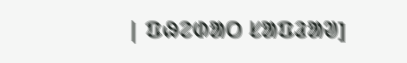| ᱯᱷᱮᱰᱟᱛ ᱥᱟᱯᱲᱟᱣ]